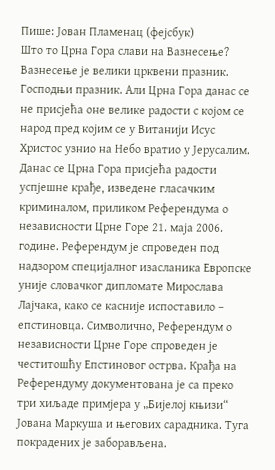Пише: Јован Пламенац (фејсбук)
Што то Црна Гора слави на Вазнесење?
Вазнесење је велики црквени празник. Господњи празник. Али Црна Гора данас се не присјећа оне велике радости с којом се народ пред којим се у Витанији Исус Христос узнио на Небо вратио у Јерусалим.
Данас се Црна Гора присјећа радости успјешне крађе, изведене гласачким криминалом, приликом Референдума о независности Црне Горе 21. маја 2006. године. Референдум је спроведен под надзором специјалног изасланика Европске уније словачког дипломате Мирослава Лајчака, како се касније испоставило – епстиновца. Символично, Референдум о независности Црне Горе спроведен је честитошћу Епстиновог острва. Крађа на Референдуму документована је са преко три хиљаде примјера у „Бијелој књизи“ Јована Маркуша и његових сарадника. Туга покрадених је заборављена.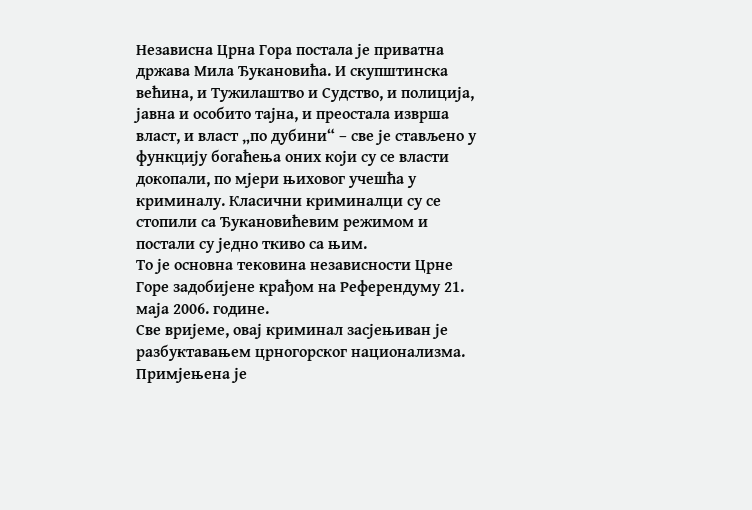Независна Црна Гора постала је приватна држава Мила Ђукановића. И скупштинска већина, и Тужилаштво и Судство, и полиција, јавна и особитo тајна, и преостала изврша власт, и власт „по дубини“ – све је стављено у функцију богаћења оних који су се власти докопали, по мјери њиховог учешћа у криминалу. Класични криминалци су се стопили са Ђукановићевим режимом и постали су једно ткиво са њим.
То је основна тековина независности Црне Горе задобијене крађом на Референдуму 21. маја 2006. године.
Све вријеме, овај криминал засјењиван је разбуктавањем црногорског национализма. Примјењена је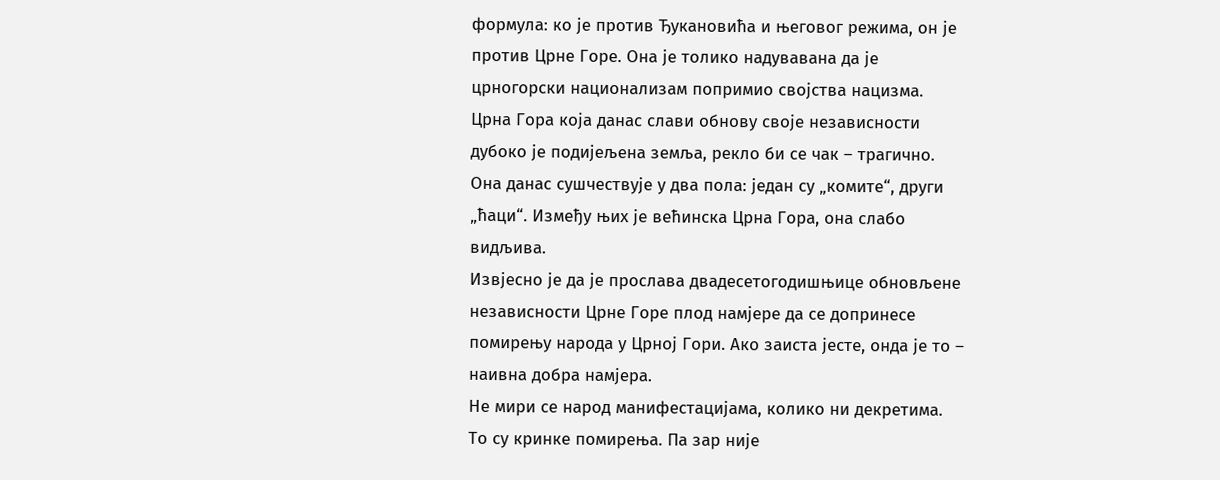формула: ко је против Ђукановића и његовог режима, он је против Црне Горе. Она је толико надувавана да је црногорски национализам попримио својства нацизма.
Црна Гора која данас слави обнову своје независности дубоко је подијељена земља, рекло би се чак – трагично. Она данас сушчествује у два пола: један су „комите“, други „ћаци“. Између њих је већинска Црна Гора, она слабо видљива.
Извјесно је да је прослава двадесетогодишњице обновљене независности Црне Горе плод намјере да се допринесе помирењу народа у Црној Гори. Ако заиста јесте, онда је то – наивна добра намјера.
Не мири се народ манифестацијама, колико ни декретима. То су кринке помирења. Па зар није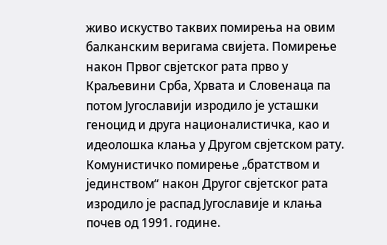живо искуство таквих помирења на овим балканским веригама свијета. Помирење након Првог свјетског рата прво у Краљевини Срба, Хрвата и Словенаца па потом Југославији изродило је усташки геноцид и друга националистичка, као и идеолошка клања у Другом свјетском рату. Комунистичко помирење „братством и јединством“ након Другог свјетског рата изродило је распад Југославије и клања почев од 1991. године.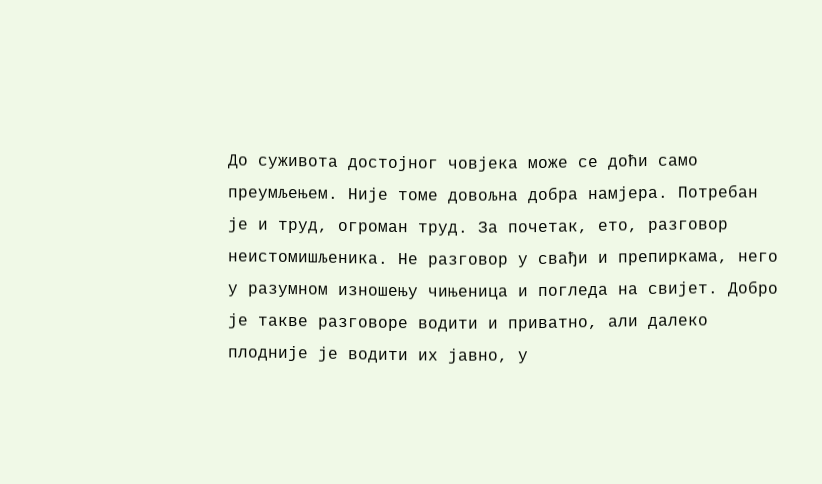До суживота достојног човјека може се доћи само преумљењем. Није томе довољна добра намјера. Потребан је и труд, огроман труд. За почетак, ето, разговор неистомишљеника. Не разговор у свађи и препиркама, него у разумном изношењу чињеница и погледа на свијет. Добро је такве разговоре водити и приватно, али далеко плодније је водити их јавно, у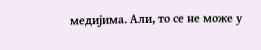медијима. Али, то се не може у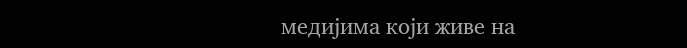медијима који живе на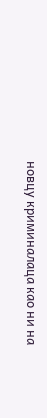новцу криминалаца као ни на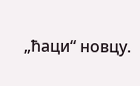„ћаци“ новцу.